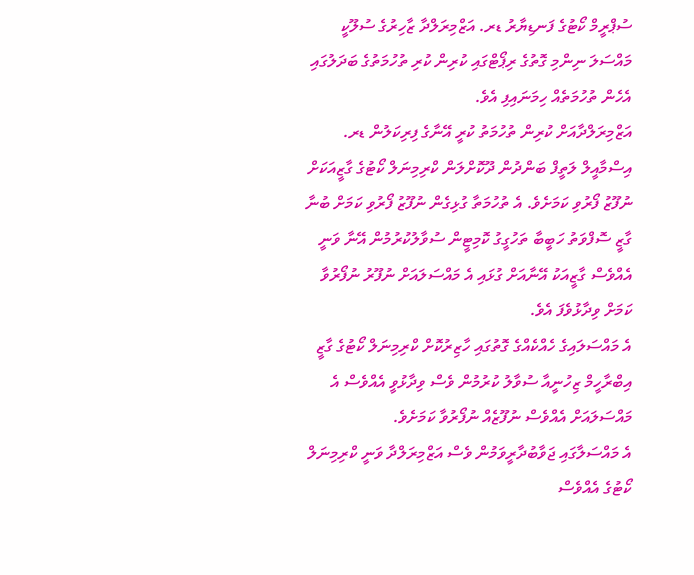ސުޕްރީމް ކޯޓުގެ ފަނޑިޔާރު ޑރ. އަޒްމިރަލްދާ ޒާހިރުގެ ސުލޫކީ މައްސަލަ ނިންމި ގޮތުގެ ރިޕޯޓްގައި ކުރިން ކުރި ތުހުމަތުގެ ބަދަލުގައި އެހެން ތުހުމަތެއް ހިމަނައިފި އެވެ.
އަޒްމިރަލްދާއަށް ކުރިން ތުހުމަތު ކުރީ އޭނާގެ ފިރިކަލުން ޑރ. އިސްމާއީލް ލަތީފް ބަންދުން ދޫކޮށްލަން ކްރިމިނަލް ކޯޓުގެ ގާޒީއަކަށް ނުފޫޒު ފޯރުވި ކަމަށެވެ. އެ ތުހުމަތާ ގުޅިގެން ނުފޫޒު ފޯރުވި ކަމަށް ބުނާ ގާޒީ ސޮފްވަތު ހަބީބާ ތަހުގީގު ކޮމިޓީން ސުވާލުކުރުމުން އޭނާ ވަނީ އެއްވެސް ގާޒީއަކު އޭނާއަށް ގުޅައި އެ މައްސަލައަށް ނުފޫރު ނުފޯރުވާ ކަމަށް ވިދާޅުވެފަ އެވެ.
އެ މައްސަލައިގެ ހެއްކެއްގެ ގޮތުގައި ހާޒިރުކޮށް ކްރިމިނަލް ކޯޓުގެ ގާޒީ އިބްރާހީމް ޒިހުނީއާ ސުވާލު ކުރުމުން ވެސް ވިދާޅުވީ އެއްވެސް އެ މައްސަލައަށް އެއްވެސް ނުފޫޒެއް ނުފޯރުވާ ކަމަށެވެ.
އެ މައްސަލާގައި ޖަވާބުދާރީވަމުން ވެސް އަޒްމިރަލްދާ ވަނީ ކްރިމިނަލް ކޯޓުގެ އެއްވެސް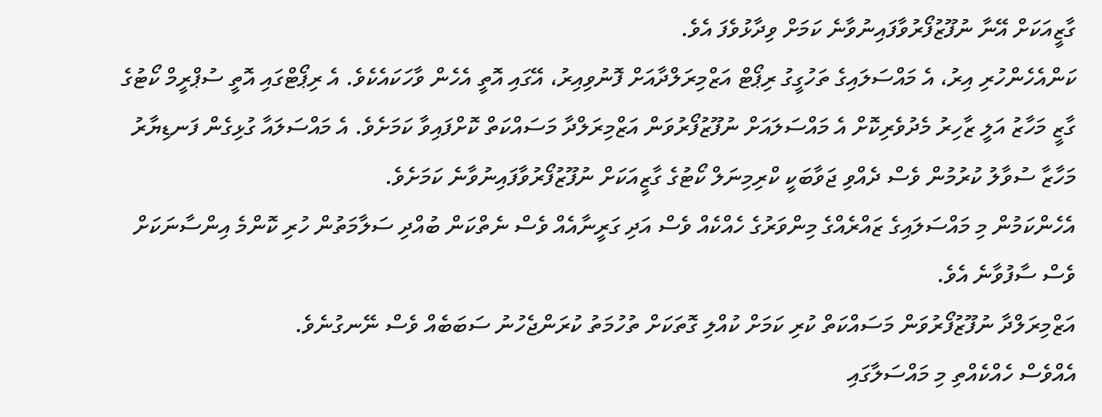ގާޒީއަކަށް އޭނާ ނުފޫޒުފޯރުވާފައިނުވާނެ ކަމަށް ވިދާޅުވެފަ އެވެ.
ކަންއެހެންހުރި އިރު، އެ މައްސަލައިގެ ތަހުގީގު ރިޕޯޓް އަޒްމިރަލްދާއަށް ފޮނުވިއިރު، އޭގައި އޮތީ އެހެން ވާހަކައެކެވެ. އެ ރިޕޯޓްގައި އޮތީ ސުޕްރީމް ކޯޓުގެ ގާޒީ މަހާޒު އަލީ ޒާހިރު މެދުވެރިކޮށް އެ މައްސަލައަށް ނުފޫޒުފޯރުވަން އަޒްމިރަލްދާ މަސައްކަތް ކޮށްފައިވާ ކަމަށެވެ. އެ މައްސަލައާ ގުޅިގެން ފަނޑިޔާރު މަހާޒާ ސުވާލު ކުރުމުން ވެސް ދެއްވި ޖަވާބަކީ ކްރިމިނަލް ކޯޓުގެ ގާޒީއަކަށް ނުފޫޒުފޯރުވާފައިނުވާނެ ކަމަށެވެ.
އެހެންކަމުން މި މައްސަލައިގެ ޒައްރެއްގެ މިންވަރުގެ ހެއްކެއް ވެސް އަދި ގަރީނާއެއް ވެސް ނެތްކަން ބުއްދި ސަލާމަތުން ހުރި ކޮންމެ އިންސާނަކަށް ވެސް ސާފުވާނެ އެވެ.
އަޒްމިރަލްދާ ނުފޫޒުފޯރުވަން މަސައްކަތް ކުރި ކަމަށް ކުއްލި ގޮތަކަށް ތުހުމަތު ކުރަންޖެހުނު ސަބަބެއް ވެސް ނޭނގުނެވެ.
އެއްވެސް ހެއްކެއްތި މި މައްސަލާގައި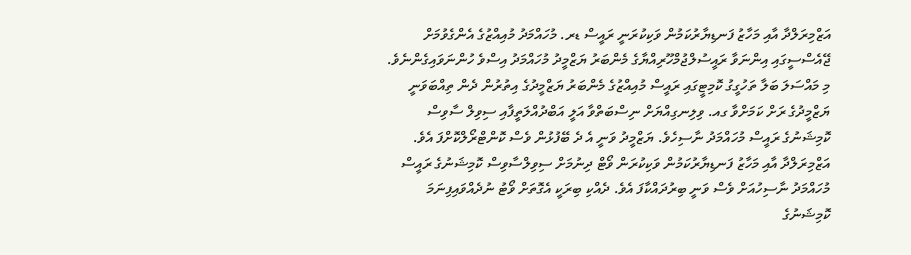އަޒްމިރަލްދާ އާއި މަހާޒު ފަނޑިޔާރުކަމުން ވަކިކުރަނީ ރައީސް ޑރ. މުހައްމަދު މުއިއްޒުގެ އެންގެވުމަށް ޖޭއެސްސީގައި އިންނަވާ ރައީސުލްޖުމްހޫރިއްޔާގެ މެންބަރު ޔަޒްމީދު މުހައްމަދު އިސްވެ ހުންނަވައިގެންނެވެ.
މި މައްސަލަ ބަލާ ތަހުގީގު ކޮމިޓީގައި ރައީސް މުއިއްޒުގެ މެންބަރު ޔަޒްމީދުގެ އިތުރުން ދެން ތިއްބަވަނީ ޔަޒްމީދުގެ ރަށް ކަމަށްވާ ގއ. ވިލިނގިއްޔަށް ނިސްބަތްވާ އަލީ އަބްދުއްލަތީފާއި ސިވިލް ސާވިސް ކޮމިޝަނުގެ ރައީސް މުހައްމަދު ނާސިހެވެ. ޔަޒްމީދު ވަނީ އެ ދެ ބޭފުޅުން ވެސް ކޮންޓްރޯލްކޮށްފަ އެވެ.
އަޒްމިރަލްދާ އާއި މަހާޒު ފަނޑިޔާރުކަމުން ވަކިކުރަން ވޯޓް ދިނުމަށް ސިވިލްސާވިސް ކޮމިޝަނުގެ ރައީސް މުހައްމަދު ނާސިހުއަށް ވެސް ވަނީ ބިރުދައްކާފަ އެވެ. ދެއްކި ބިރަކީ އެގޮތަށް ވޯޓު ނުދެއްވައިފިނަމަ ކޮމިޝަނުގެ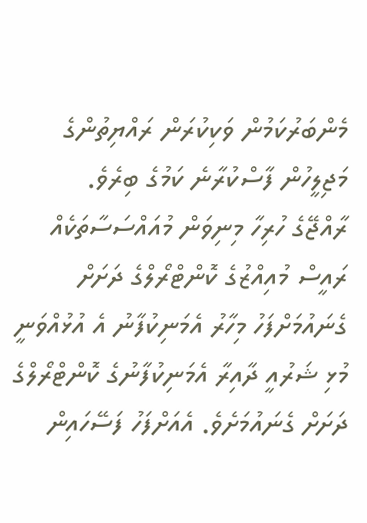މެންބަރުކަމުން ވަކިކުރަން ރައްޔިތުންގެ މަޖިލީހުން ފާސްކުރާނެ ކަމުގެ ބިރެވެ.
ރާއްޖޭގެ ހުރިހާ މިނިވަން މުއައްސަސާތަކެއް ރައީސް މުއިއްޒުގެ ކޮންޓްރޯލްގެ ދަށަށް ގެނައުމަށްފަހު މިހާރު އެމަނިކުފާނު އެ އުޅުއްވަނީ މުޅި ޝަރުއީ ދާއިރާ އެމަނިކުފާނުގެ ކޮންޓްރޯލްގެ ދަށަށް ގެނައުމަށެވެ. އެއަށްފަހު ފަސޭހައިން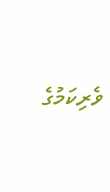ވެރިކަމުގެ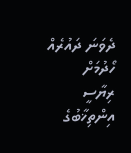ދެވަނަ ދައުރެއް ހޯދުމަށް ރިޔާސީ އިންތިޚާބުގެ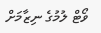ވޯޓް ލުމުގެ ނިޒާމަށް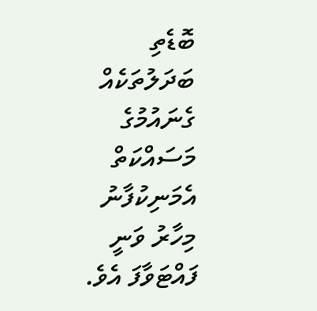ބޮޑެތި ބަދަލުތަކެއް ގެނައުމުގެ މަސައްކަތް އެމަނިކުފާނު މިހާރު ވަނީ ފައްޓަވާފަ އެވެ.